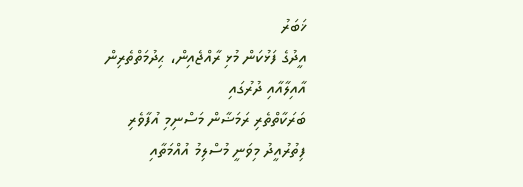ޚަބަރު
އީދުގެ ފަޅުކަން މުޅި ރާއްޖެއިން، ޙިދުމަތްތެރިން އާއިލާއާއި ދުރުގައި
ބަރަކާތްތެރި ރަމަޟާން މަސްނިމި އުފާވެރި ފިތުރުއީދު މިވަނީ މުސްލިމު އުއްމަތާއި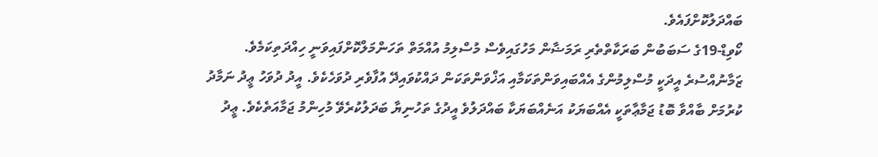ބައްދަލުކޮށްފައެވެ.
ކޯވިޑް-19ގެ ސަބަބުން ބަރަކާތްތެރި ރަމަޟާން މަހުގައިވެސް މުސްލިމު އުއްމަތް ތަހަންމަލްކޮށްފައިވަނީ ހިއްދަތިކަމެވެ. ޒަމާނުއްސުރެ އީދަކީ މުސްލިމުންގެ އެއްބައިވަންތަކަމާއި އަޚްވަންތަކަން ދައްކުވައިދޭ އުފާވެރި ދުވަހެކެވެ. އީދު ދުވަހު ޢީދު ނަމާދު ކުރުމަށް ބާއްވާ ބޮޑު ޖަމާޢާތަކީ އެއްބަޔަކު އަނެއްބަޔަކާ ބައްދަލުވެ އީދުގެ ތަހުނިޔާ ބަދަލުކުރެވޭ މުހިންމު ޖަމާއަތެކެވެ. ޢީދު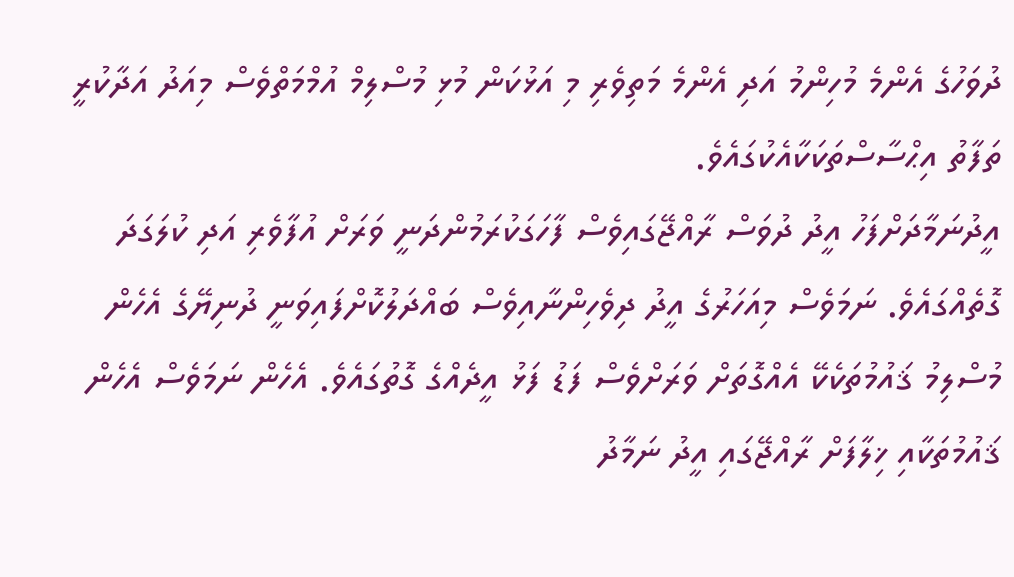ދުވަހުގެ އެންމެ މުހިންމު އަދި އެންމެ މަތިވެރި މި އަޅުކަން މުޅި މުސްލިމް އުމްމަތްވެސް މިއަދު އަދާކުރީ ތަފާތު އިޙްސާސްތަކަކާއެކުގައެވެ.
އީދުނަމާދަށްފަހު އީދު ދުވަސް ރާއްޖޭގައިވެސް ފާހަގަކުރަމުންދަނީ ވަރަށް އުފާވެރި އަދި ކުލަގަދަ ގޮތެއްގައެވެ. ނަމަވެސް މިއަހަރުގެ އީދު ދިވެހިންނާއިވެސް ބައްދަލުކޮށްފައިވަނީ ދުނިޔޭގެ އެހެން މުސްލިމު ޤައުމުތަކެކޭ އެއްގޮތަށް ވަރަށްވެސް ފަޑު ފަޅު އީދެއްގެ ގޮތުގައެވެ. އެހެން ނަމަވެސް އެހެން ޤައުމުތަކާއި ޚިލާފަށް ރާއްޖޭގައި އީދު ނަމާދު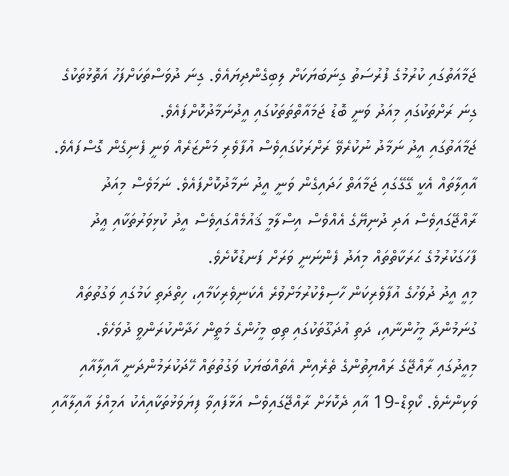ޖަމާއަތުގައި ކުރުމުގެ ފުރުސަތު ގިނަބަޔަކަށް ލިބިގެންދިޔައެވެ. ގިނަ ދުވަސްތަކަށްފަހު އަތޮޅުތަކުގެ ގިނަ ރަށްތަކުގައި މިއަދު ވަނީ ބޮޑު ޖަމައާތްތަތަކުގައި އީދުނަމާދުކޮށްފައެވެ.
ޖަމާއަތުގައި އީދު ނަމާދު ނުކުރެވޭ ރަށްރަކުގައިވެސް އުފާވެރި މަންޒަރެއް ވަނީ ފެނިގެން ގޮސްފައެވެ. އާއިލާތައް އެކީ ގޭގޭގައި ޖަމާއަތް ހަދައިގެން ވަނީ އީދު ނަމާދުކޮށްފައެވެ. ނަމަވެސް މިއަދު ރާއްޖޭގައިވެސް އަދި ދުނިޔޭގެ އެއްވެސް އިސްލާމީ ޤައުމެއްގައިވެސް އީދު ކުޅިވަރުތަކާއި ޢީދު ފާހަގަކުރުމުގެ ޙަރަކާތްތައް މިއަދު ފެންނަނީ ވަރަށް ފަނޑުކޮށެވެ.
މިއީ އީދު ދުވަހުގެ އުފާވެރިކަން ހާސިލްކުރުމަށްވުރެ އެކަނިވެރިކަމާއި، ހިތްދަތި ކަމުގައި ވަގުތުތައް ގުނަމުންދާ މީހުންނާއި، ދަތި އުދަގޫތަކުގައި ތިބި މީހުންގެ މަތީން ހަދާންކުރަންވީ ދުވަހެވެ.
މިއީދުގައި ރާއްޖޭގެ ރައްޔިތުންގެ ތެރެއިން އެތައްބަޔަކު ވަގުތުތައް ހޭދަކުރަމުންދަނީ އާއިލާއާއި ވަކިންނެވެ. ކޯވިޑް-19 އާއި ދެކޮޅަށް ރާއްޖޭގައިވެސް އަޅާފައިވާ ފިޔަވަޅުތަކާއިއެކު އަމިއްލަ އާއިލާއާއި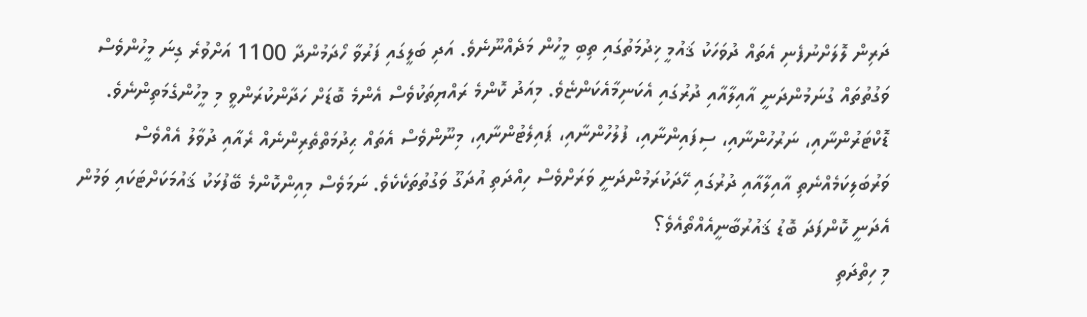ދަރިން ލޮލަށްނުފެނި އެތައް ދުވަހަކު ޤައުމީ ޚިދުމަތުގައި ތިބި މީހުން މަދެއްނޫނެވެ. އަދި ބަލީގައި ފަރުވާ ހޯދަމުންދާ 1100 އަށްވުރެ ގިނަ މީހުންވެސް ވަގުތުތައް ގުނަމުންދަނީ އާއިލާއާއި ދުރުގައި އެކަނިމާއެކަންޏެވެ. މިއަދު ކޮންމެ ރައްޔިތަކުވެސް އެންމެ ބޮޑަށް ހަދާންކުރަންވީ މި މީހުންގެމަތިންނެވެ.
ޑޮކްޓަރުންނާއި، ނަރުހުންނާއި، ސިފައިންނާއި، ފުލުހުންނާއި، ޕައިލެޓުންނާއި، މިނޫންވެސް އެތައް ޙިދުމަތްތެރިންނެއް ރެއާއި ދުވާލު އެއްވެސް ވަރުބަލިކަމެއްނެތި އާއިލާއާއި ދުރުގައި ހޭދަކުރަމުންދަނީ ވަރަށްވެސް ހިއްދަތި އުދަގޫ ވަގުތުތަކެކެވެ. ނަމަވެސް މިއިންކޮންމެ ބޭފުޅަކު ޤައުމަކަށްޓަކައި ވަމުން އެދަނީ ކޮންފަދަ ބޮޑު ޤައުރުބާނީއެއްތޯއެވެ؟
މި ހިތްދަތި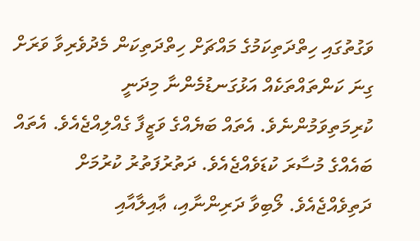ވަގުތުގައި ހިތްދަތިކަމުގެ މައްޗަށް ހިތްދަތިކަން މެދުވެރިވާ ވަރަށް ގިނަ ކަންތައްތަކެއް އަޅުގަނޑުމެންނާ މިދަނީ ކުރިމަތިވަމުންނެވެ. އެތައް ބަޔެއްގެ ވަޒީފާ ގެއްލިއްޖެއެވެ. އެތައް ބައެއްގެ މުސާރަ ކުޑަވެއްޖެއެވެ. ދަތުރުފަތުރު ކުރުމަށް ދަތިވެއްޖެއެވެ. ލޯބިވާ ދަރިންނާއި، ޢާއިލާއާއި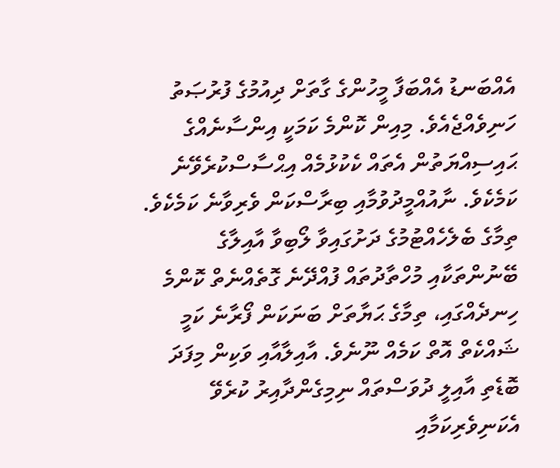އެއްބަނޑު އެއްބަފާ މީހުންގެ ގާތަށް ދިއުމުގެ ފުރުޞަތު ހަނިވެއްޖެއެވެ. މިއިން ކޮންމެ ކަމަކީ އިންސާނެއްގެ ޙައިސިއްޔަތުން އެތައް ކެކުޅުމެއް އިޙްސާސްކުރެވޭނެ ކަމެކެވެ. ނާއުއްމީދުވުމާއި ބިރާސްކަން ވެރިވާނެ ކަމެކެވެ.
ތިމާގެ ބެލެހެއްޓުމުގެ ދަށުގައިވާ ލޯބިވާ އާއިލާގެ ބޭނުންތަކާއި މުހްތާދުތައް ފުއްދޭނެ ގޮތެއްނެތް ކޮންމެ ހިނދެއްގައި، ތިމާގެ ޙަޔާތަށް ބަނަކަން ފޯރާނެ ކަމީ ޝައްކެތް އޮތް ކަމެއް ނޫނެވެ. އާއިލާއާއި ވަކިން މިފަދަ ބޮޑެތި އާއިލީ ދުވަސްތައް ނިމިގެންދާއިރު ކުރެވޭ އެކަނިވެރިކަމާއި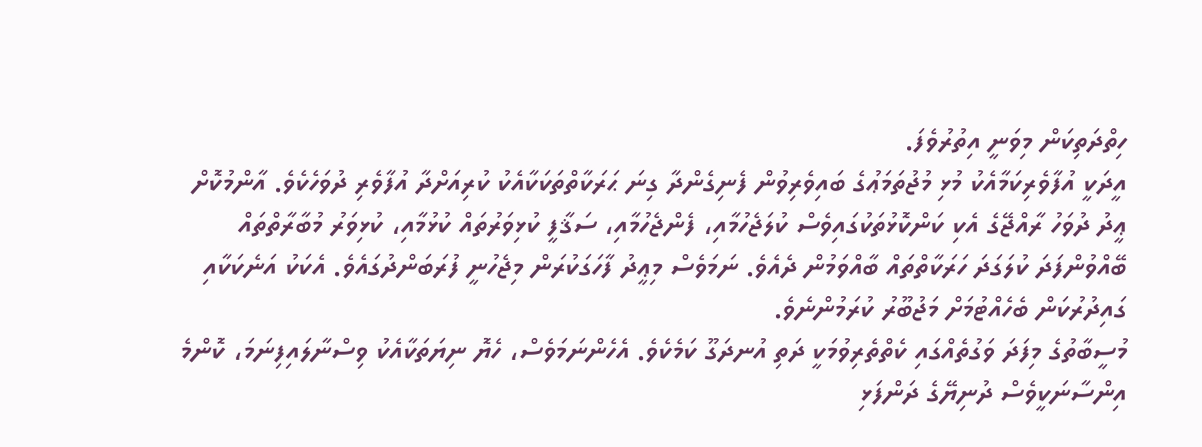ހިތްދަތިކަން މިވަނީ އިތުރުވެފަ.
އީދަކީ އުފާވެރިކަމާއެކު މުޅި މުޖުތަމަޢުގެ ބައިވެރިވުން ފެނިގެންދާ ގިނަ ޙަރަކާތްތަކަކާއެކު ކުރިއަށްދާ އުފާވެރި ދުވަހެކެވެ. އާންމުކޮށް ޢީދު ދުވަހު ރާއްޖޭގެ އެކި ކަންކޮޅުތަކުގައިވެސް ކުލަޖެހުމާއި، ފެންޖެހުމާއި، ސަޤާފީ ކުޅިވަރުތައް ކުޅުމާއި، ކުޅިވަރު މުބާރާތްތައް ބޭއްވުންފަދަ ކުލަގަދަ ހަރަކާތްތައް ބާއްވަމުން ދެއެވެ. ނަމަވެސް މިޢީދު ފާހަގަކުރަން މިޖެހުނީ ފުރަބަންދުގައެވެ. އެކަކު އަނެކަކާއި ގައިދުރުކަން ބެހެއްޓުމަށް މަޖުބޫރު ކުރަމުންނެވެ.
މުސީބާތުގެ މިފަދަ ވަގުތެއްގައި ކެތްތެރިވުމަކީ ދަތި އުނދަގޫ ކަމެކެވެ. އެހެންނަމަވެސް، ހެޔޮ ނިޔަތަކާއެކު ވިސްނާލައިފިނަމަ، ކޮންމެ އިންސާނަކީވެސް ދުނިޔޭގެ ދަންފަޅި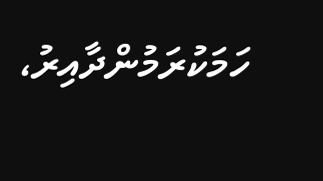ހަމަކުރަމުންދާއިރު،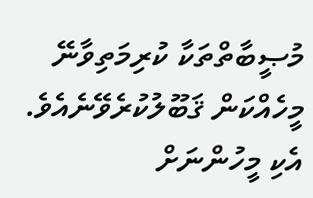މުޞީބާތްތަކާ ކުރިމަތިވާނޭ މީހެއްކަން ޤަބޫލުކުރެވޭނެއެވެ. އެކި މީހުންނަށް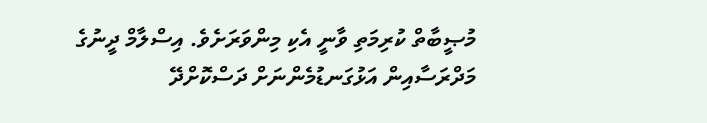މުޞީބާތް ކުރިމަތި ވާނީ އެކި މިންވަރަށެވެ. އިސްލާމް ދީނުގެ މަދްރަސާއިން އަޅުގަނޑުމެންނަށް ދަސްކޮށްދޭ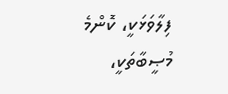ފިލާވަޅަކީ، ކޮންމެ މުޞީބާތަކީ،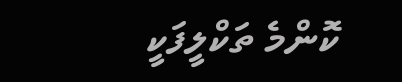ކޮންމެ ތަކްލީފަކީ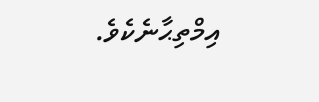އިމްތިޙާނެކެވެ.